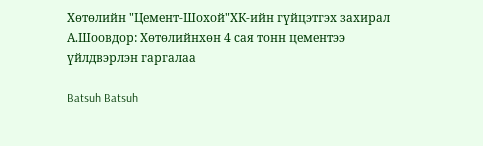Хөтөлийн "Цемент-Шохой"ХК-ийн гүйцэтгэх захирал А.Шоовдор: Хөтөлийнхөн 4 сая тонн цементээ үйлдвэрлэн гаргалаа

Batsuh Batsuh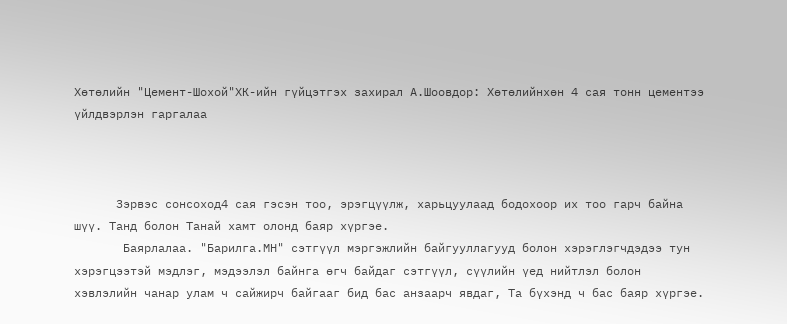Хөтөлийн "Цемент-Шохой"ХК-ийн гүйцэтгэх захирал А.Шоовдор: Хөтөлийнхөн 4 сая тонн цементээ үйлдвэрлэн гаргалаа



      Зэрвэс сонсоход4 сая гэсэн тоо, эрэгцүүлж, харьцуулаад бодохоор их тоо гарч байна шүү. Танд болон Танай хамт олонд баяр хүргэе.
       Баярлалаа. "Барилга.МН" сэтгүүл мэргэжлийн байгууллагууд болон хэрэглэгчдэдээ тун хэрэгцээтэй мэдлэг, мэдээлэл байнга өгч байдаг сэтгүүл, сүүлийн үед нийтлэл болон хэвлэлийн чанар улам ч сайжирч байгааг бид бас анзаарч явдаг, Та бүхэнд ч бас баяр хүргэе.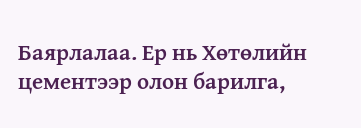Баярлалаа. Ер нь Хөтөлийн цементээр олон барилга,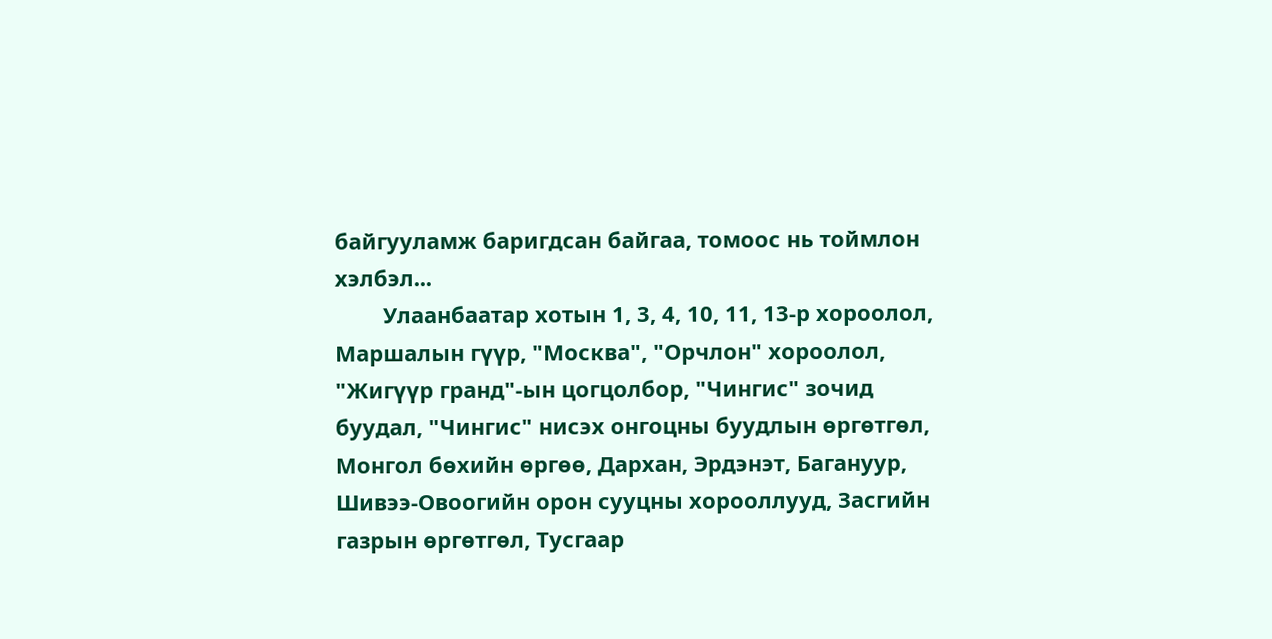байгууламж баригдсан байгаа, томоос нь тоймлон хэлбэл...
        Улаанбаатар хотын 1, 3, 4, 10, 11, 13-р хороолол, Маршалын гүүр, "Москва", "Орчлон" хороолол, "Жигүүр гранд"-ын цогцолбор, "Чингис" зочид буудал, "Чингис" нисэх онгоцны буудлын өргөтгөл, Монгол бөхийн өргөө, Дархан, Эрдэнэт, Багануур, Шивээ-Овоогийн орон сууцны хорооллууд, Засгийн газрын өргөтгөл, Тусгаар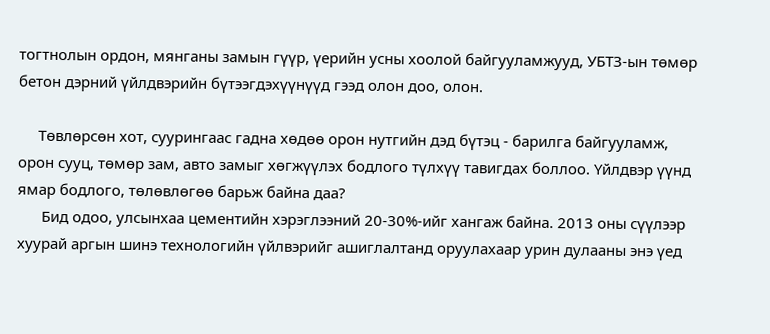тогтнолын ордон, мянганы замын гүүр, үерийн усны хоолой байгууламжууд, УБТЗ-ын төмөр бетон дэрний үйлдвэрийн бүтээгдэхүүнүүд гээд олон доо, олон.

     Төвлөрсөн хот, суурингаас гадна хөдөө орон нутгийн дэд бүтэц - барилга байгууламж, орон сууц, төмөр зам, авто замыг хөгжүүлэх бодлого түлхүү тавигдах боллоо. Үйлдвэр үүнд ямар бодлого, төлөвлөгөө барьж байна даа?
      Бид одоо, улсынхаа цементийн хэрэглээний 20-30%-ийг хангаж байна. 2013 оны сүүлээр хуурай аргын шинэ технологийн үйлвэрийг ашиглалтанд оруулахаар урин дулааны энэ үед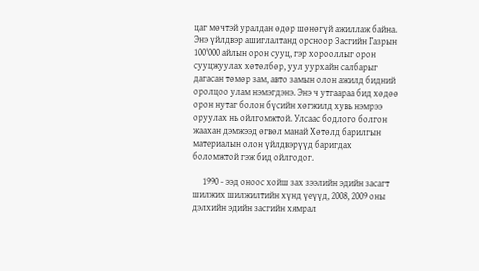цаг мөчтэй уралдан өдөр шөнөгүй ажиллаж байна. Энэ үйлдвэр ашиглалтанд орсноор Засгийн Газрын 100'000 айлын орон сууц, гэр хорооллыг орон сууцжуулах хөтөлбөр, уул уурхайн салбарыг дагасан төмөр зам, авто замын олон ажилд бидний оролцоо улам нэмэгдэнэ. Энэ ч утгаараа бид хөдөө орон нутаг болон бүсийн хөгжилд хувь нэмрээ оруулах нь ойлгомжтой. Улсаас бодлого болгон жаахан дэмжээд өгвөл манай Хөтөлд барилгын материалын олон үйлдвэрүүд баригдах боломжтой гэж бид ойлгодог.

     1990 - ээд оноос хойш зах зээлийн эдийн засагт шилжих шилжилтийн хүнд үеүүд, 2008, 2009 оны дэлхийн эдийн засгийн хямрал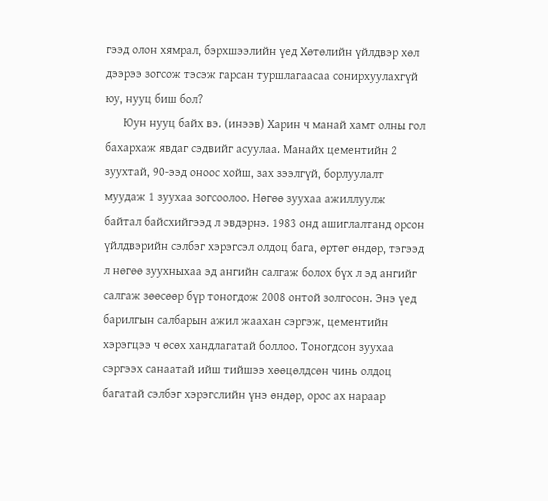гээд олон хямрал, бэрхшээлийн үед Хөтөлийн үйлдвэр хөл дээрээ зогсож тэсэж гарсан туршлагаасаа сонирхуулахгүй юу, нууц биш бол?
      Юун нууц байх вэ. (инээв) Харин ч манай хамт олны гол бахархаж явдаг сэдвийг асуулаа. Манайх цементийн 2 зуухтай, 90-ээд оноос хойш, зах зээлгүй, борлуулалт муудаж 1 зуухаа зогсоолоо. Нөгөө зуухаа ажиллуулж байтал байсхийгээд л эвдэрнэ. 1983 онд ашиглалтанд орсон үйлдвэрийн сэлбэг хэрэгсэл олдоц бага, өртөг өндөр, тэгээд л нөгөө зуухныхаа эд ангийн салгаж болох бүх л эд ангийг салгаж зөөсөөр бүр тоногдож 2008 онтой золгосон. Энэ үед барилгын салбарын ажил жаахан сэргэж, цементийн хэрэгцээ ч өсөх хандлагатай боллоо. Тоногдсон зуухаа сэргээх санаатай ийш тийшээ хөөцөлдсөн чинь олдоц багатай сэлбэг хэрэгслийн үнэ өндөр, орос ах нараар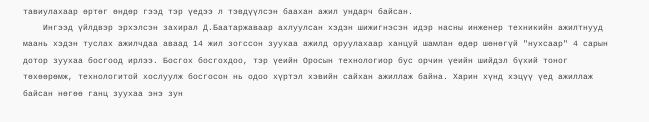тавиулахаар өртөг өндөр гээд тэр үедээ л тэвдүүлсэн баахан ажил ундарч байсан.
    Ингээд үйлдвэр эрхэлсэн захирал Д.Баатаржаваар ахлуулсан хэдэн шижигнэсэн идэр насны инженер техникийн ажилтнууд маань хэдэн туслах ажилчдаа аваад 14 жил зогссон зуухаа ажилд оруулахаар ханцуй шамлан өдөр шөнөгүй "нухсаар" 4 сарын дотор зуухаа босгоод ирлээ. Босгох босгохдоо, тэр үеийн Оросын технологиор бус орчин үеийн шийдэл бүхий тоног төхөөрөмж, технологитой хослуулж босгосон нь одоо хүртэл хэвийн сайхан ажиллаж байна. Харин хүнд хэцүү үед ажиллаж байсан нөгөө ганц зуухаа энэ зун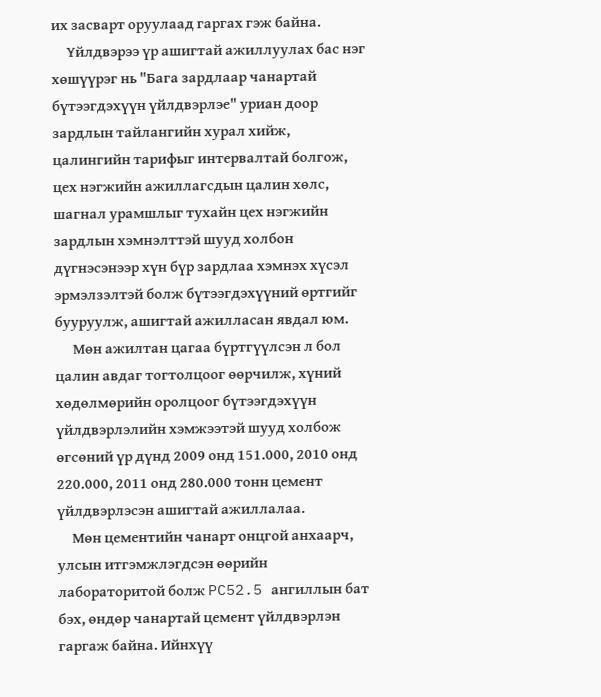их засварт оруулаад гаргах гэж байна.
     Үйлдвэрээ үр ашигтай ажиллуулах бас нэг хөшүүрэг нь "Бага зардлаар чанартай бүтээгдэхүүн үйлдвэрлэе" уриан доор зардлын тайлангийн хурал хийж, цалингийн тарифыг интервалтай болгож, цех нэгжийн ажиллагсдын цалин хөлс, шагнал урамшлыг тухайн цех нэгжийн зардлын хэмнэлттэй шууд холбон дүгнэсэнээр хүн бүр зардлаа хэмнэх хүсэл эрмэлзэлтэй болж бүтээгдэхүүний өртгийг бууруулж, ашигтай ажилласан явдал юм.
      Мөн ажилтан цагаа бүртгүүлсэн л бол цалин авдаг тогтолцоог өөрчилж, хүний хөдөлмөрийн оролцоог бүтээгдэхүүн үйлдвэрлэлийн хэмжээтэй шууд холбож өгсөний үр дүнд 2009 онд 151.000, 2010 онд 220.000, 2011 онд 280.000 тонн цемент үйлдвэрлэсэн ашигтай ажиллалаа.
     Мөн цементийн чанарт онцгой анхаарч, улсын итгэмжлэгдсэн өөрийн лабораторитой болж PC52.5 ангиллын бат бэх, өндөр чанартай цемент үйлдвэрлэн гаргаж байна. Ийнхүү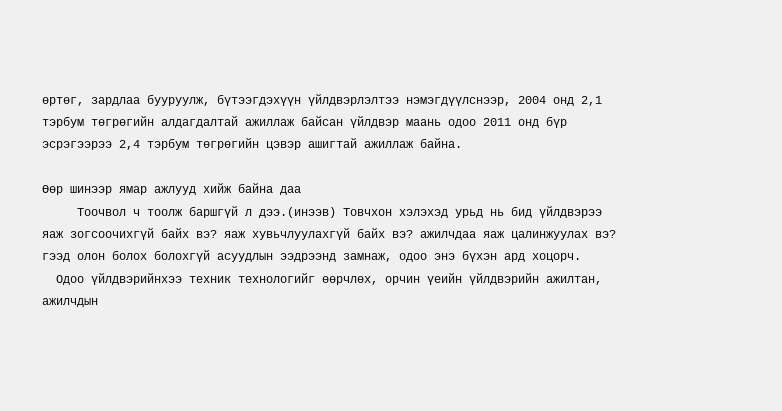өртөг, зардлаа бууруулж, бүтээгдэхүүн үйлдвэрлэлтээ нэмэгдүүлснээр, 2004 онд 2,1 тэрбум төгрөгийн алдагдалтай ажиллаж байсан үйлдвэр маань одоо 2011 онд бүр эсрэгээрээ 2,4 тэрбум төгрөгийн цэвэр ашигтай ажиллаж байна.

Өөр шинээр ямар ажлууд хийж байна даа
     Тоочвол ч тоолж баршгүй л дээ.(инээв) Товчхон хэлэхэд урьд нь бид үйлдвэрээ яаж зогсоочихгүй байх вэ? яаж хувьчлуулахгүй байх вэ? ажилчдаа яаж цалинжуулах вэ? гээд олон болох болохгүй асуудлын ээдрээнд замнаж, одоо энэ бүхэн ард хоцорч.
  Одоо үйлдвэрийнхээ техник технологийг өөрчлөх, орчин үеийн үйлдвэрийн ажилтан, ажилчдын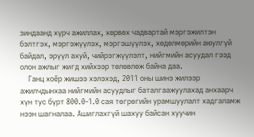зиндаанд хүрч ажиллах, хөрвөх чадвартай мэргэжилтэн бэлтгэх, мэргэжүүлэх, мэргэшүүлэх, хөдөлмөрийн аюулгүй байдал, эрүүл ахуй, чийрэгжүүлэлт, нийгмийн асуудал гээд олон ажлыг жигд хийхээр төлөвлөж байна даа.
    Ганц хоёр жишээ хэлэхэд, 2011 оны шинэ жилээр ажилчдынхаа нийгмийн асуудлыг баталгаажуулахад анхаарч хүн тус бүрт 800.0-1.0 сая төгрөгийн урамшуулалт хадгаламж нээн шагналаа. Ашиглахгүй шахуу байсан хуучин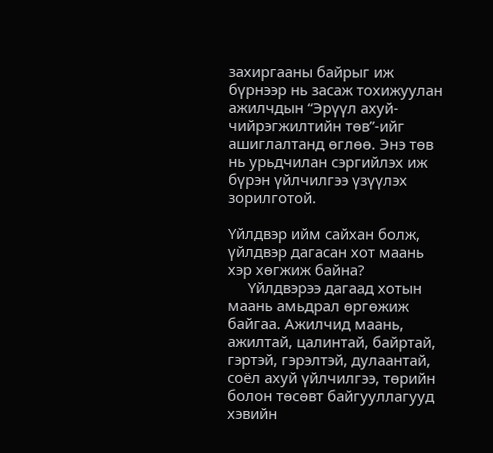захиргааны байрыг иж бүрнээр нь засаж тохижуулан ажилчдын “Эрүүл ахуй-чийрэгжилтийн төв”-ийг ашиглалтанд өглөө. Энэ төв нь урьдчилан сэргийлэх иж бүрэн үйлчилгээ үзүүлэх зорилготой.

Үйлдвэр ийм сайхан болж, үйлдвэр дагасан хот маань хэр хөгжиж байна?
     Үйлдвэрээ дагаад хотын маань амьдрал өргөжиж байгаа. Ажилчид маань, ажилтай, цалинтай, байртай, гэртэй, гэрэлтэй, дулаантай, соёл ахуй үйлчилгээ, төрийн болон төсөвт байгууллагууд хэвийн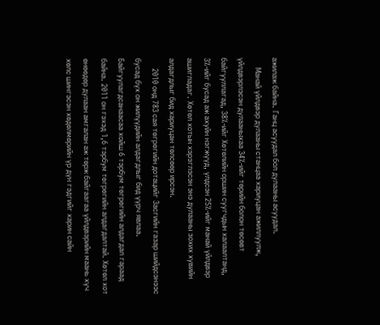ажилаж байна. Ганц асуудал бол дулааны асуудал.
     Манай үйлдвэр дулааны станцаа хариуцан ажиллуулж, үйлдвэрлэсэн дулааныхаа 34%-ийг төрийн болон төсөвт байгууллагад, 38%-ийг Хөтөлийн оршин суугчдын халаалтанд,   3%-ийг бусад аж ахуйн нэгжүүд, үлдсэн 25%-ийг манай үйлдвэр ашигладаг. Хөтөл хотын хэрэглэсэн энэ дулааны зохих хувийн алдагдлыг бид хариуцан төлсөөр ирсэн.
     2010 онд 783 сая төгрөгийн дотацийг Засгийн газар шийдсэнээс бусад бүх он жилүүдийн алдагдлыг бид үүрч явлаа. Байгуулагдсанаасаа хойш 6 тэрбум төгрөгийн алдагдал гараад байна. 2011 он гэхэд 1,6 тэрбум төгрөгийн алдагдалтай. Хөтөл хот өнөөдөр дулаан амгалан аж төрж байгаагаа үйлдвэрийн маань хүч хөлс шингэсэн хөдөлмөрийн үр дүн гэдгийг харин сайн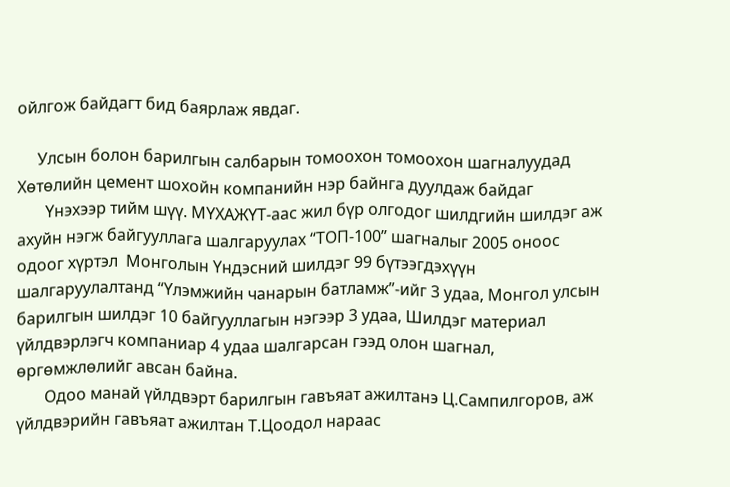ойлгож байдагт бид баярлаж явдаг.

     Улсын болон барилгын салбарын томоохон томоохон шагналуудад Хөтөлийн цемент шохойн компанийн нэр байнга дуулдаж байдаг
       Үнэхээр тийм шүү. МҮХАЖҮТ-аас жил бүр олгодог шилдгийн шилдэг аж ахуйн нэгж байгууллага шалгаруулах “ТОП-100” шагналыг 2005 оноос одоог хүртэл  Монголын Үндэсний шилдэг 99 бүтээгдэхүүн шалгаруулалтанд “Үлэмжийн чанарын батламж”-ийг 3 удаа, Монгол улсын барилгын шилдэг 10 байгууллагын нэгээр 3 удаа, Шилдэг материал үйлдвэрлэгч компаниар 4 удаа шалгарсан гээд олон шагнал, өргөмжлөлийг авсан байна.
       Одоо манай үйлдвэрт барилгын гавъяат ажилтанэ Ц.Сампилгоров, аж үйлдвэрийн гавъяат ажилтан Т.Цоодол нараас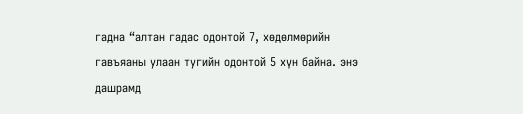гадна “алтан гадас одонтой 7, хөдөлмөрийн гавъяаны улаан тугийн одонтой 5 хүн байна. энэ дашрамд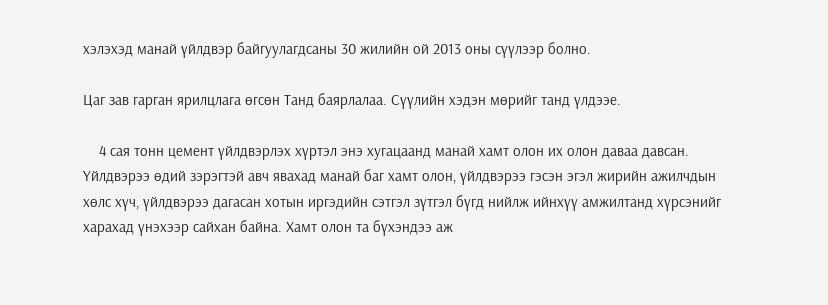хэлэхэд манай үйлдвэр байгуулагдсаны 30 жилийн ой 2013 оны сүүлээр болно.

Цаг зав гарган ярилцлага өгсөн Танд баярлалаа. Сүүлийн хэдэн мөрийг танд үлдээе.

    4 сая тонн цемент үйлдвэрлэх хүртэл энэ хугацаанд манай хамт олон их олон даваа давсан. Үйлдвэрээ өдий зэрэгтэй авч явахад манай баг хамт олон, үйлдвэрээ гэсэн эгэл жирийн ажилчдын хөлс хүч, үйлдвэрээ дагасан хотын иргэдийн сэтгэл зүтгэл бүгд нийлж ийнхүү амжилтанд хүрсэнийг харахад үнэхээр сайхан байна. Хамт олон та бүхэндээ аж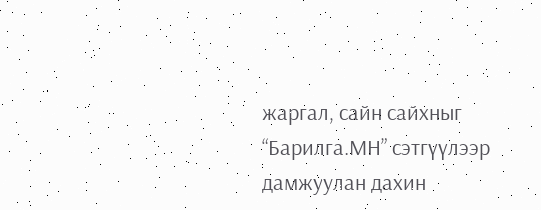жаргал, сайн сайхныг “Барилга.МН” сэтгүүлээр дамжуулан дахин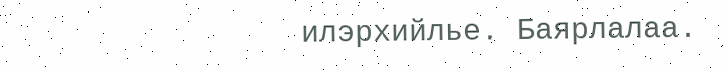илэрхийлье. Баярлалаа.